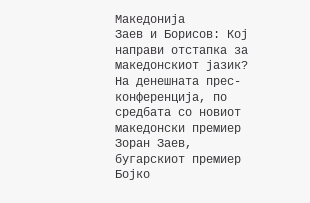Македонија
Заев и Борисов: Кој направи отстапка за македонскиот јазик?
На денешната прес-конференција, по средбата со новиот македонски премиер Зоран Заев, бугарскиот премиер Бојко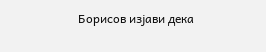Борисов изјави дека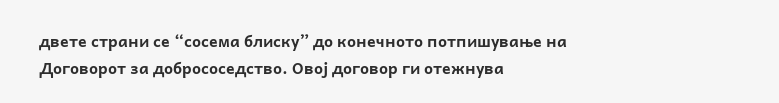двете страни се “сосема блиску” до конечното потпишување на Договорот за добрососедство. Овој договор ги отежнува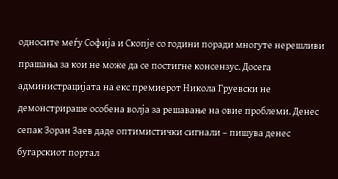односите меѓу Софија и Скопје со години поради многуте нерешливи прашања за кои не може да се постигне консензус. Досега администрацијата на екс премиерот Никола Груевски не демонстрираше особена волја за решавање на овие проблеми. Денес сепак Зоран Заев даде оптимистички сигнали – пишува денес бугарскиот портал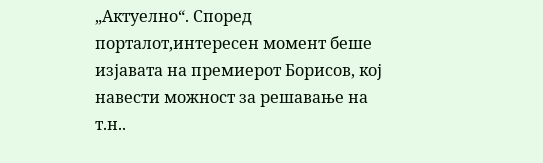„Актуелно“. Според порталот,интересен момент беше изјавата на премиерот Борисов, кој навести можност за решавање на т.н..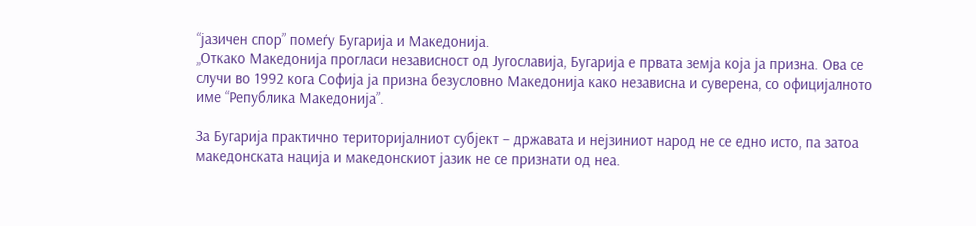“јазичен спор” помеѓу Бугарија и Македонија.
„Откако Македонија прогласи независност од Југославија, Бугарија е првата земја која ја призна. Ова се случи во 1992 кога Софија ја призна безусловно Македонија како независна и суверена, со официјалното име “Република Македонија”.

За Бугарија практично територијалниот субјект – државата и нејзиниот народ не се едно исто, па затоа македонската нација и македонскиот јазик не се признати од неа.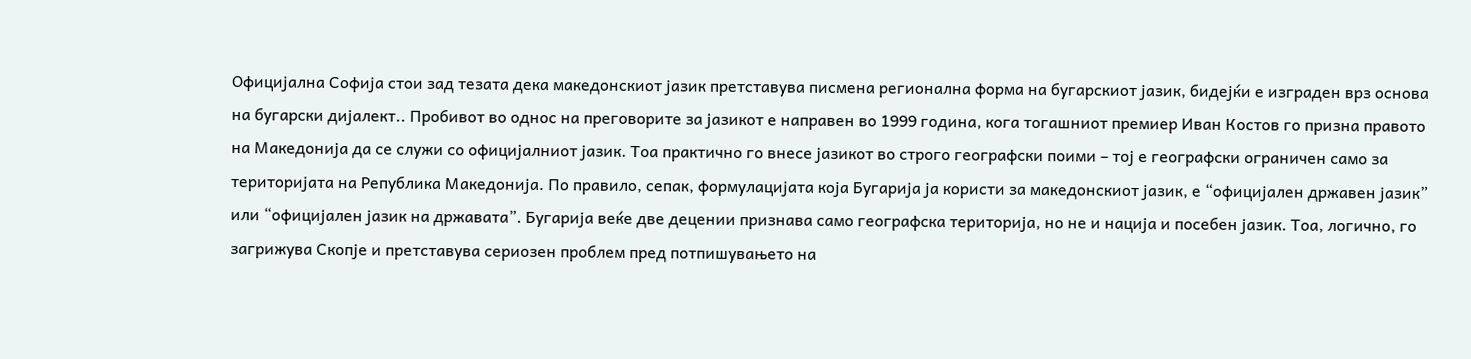Официјална Софија стои зад тезата дека македонскиот јазик претставува писмена регионална форма на бугарскиот јазик, бидејќи е изграден врз основа на бугарски дијалект.. Пробивот во однос на преговорите за јазикот е направен во 1999 година, кога тогашниот премиер Иван Костов го призна правото на Македонија да се служи со официјалниот јазик. Тоа практично го внесе јазикот во строго географски поими – тој е географски ограничен само за територијата на Република Македонија. По правило, сепак, формулацијата која Бугарија ја користи за македонскиот јазик, е “официјален државен јазик” или “официјален јазик на државата”. Бугарија веќе две децении признава само географска територија, но не и нација и посебен јазик. Тоа, логично, го загрижува Скопје и претставува сериозен проблем пред потпишувањето на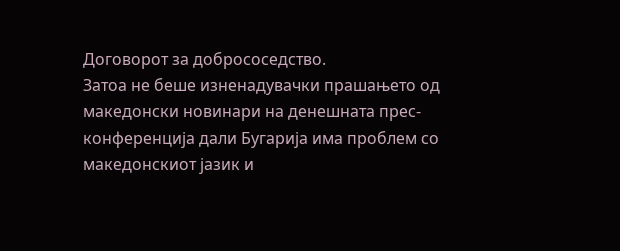Договорот за добрососедство.
Затоа не беше изненадувачки прашањето од македонски новинари на денешната прес-конференција дали Бугарија има проблем со македонскиот јазик и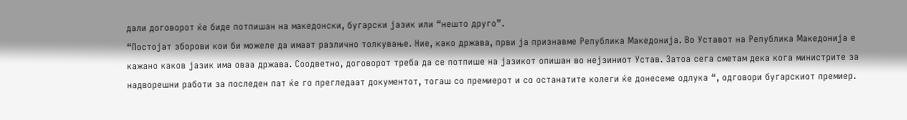дали договорот ќе биде потпишан на македонски, бугарски јазик или “нешто друго”.
“Постојат зборови кои би можеле да имаат различно толкување. Ние, како држава, први ја признавме Република Македонија. Во Уставот на Република Македонија е кажано каков јазик има оваа држава. Соодветно, договорот треба да се потпише на јазикот опишан во нејзиниот Устав. Затоа сега сметам дека кога министрите за надворешни работи за последен пат ќе го прегледаат документот, тогаш со премиерот и со останатите колеги ќе донесеме одлука “, одговори бугарскиот премиер.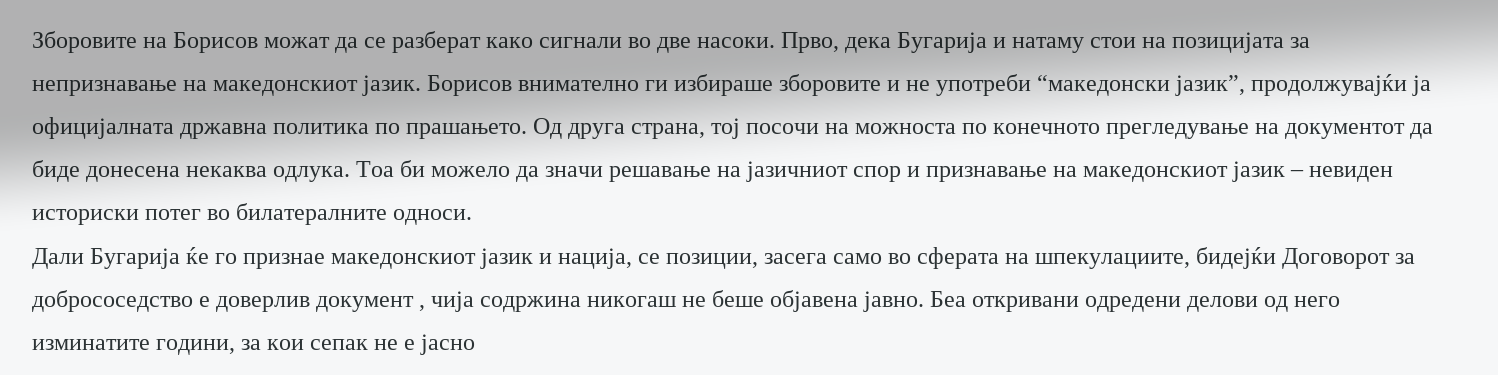Зборовите на Борисов можат да се разберат како сигнали во две насоки. Прво, дека Бугарија и натаму стои на позицијата за непризнавање на македонскиот јазик. Борисов внимателно ги избираше зборовите и не употреби “македонски јазик”, продолжувајќи ја официјалната државна политика по прашањето. Од друга страна, тој посочи на можноста по конечното прегледување на документот да биде донесена некаква одлука. Тоа би можело да значи решавање на јазичниот спор и признавање на македонскиот јазик – невиден историски потег во билатералните односи.
Дали Бугарија ќе го признае македонскиот јазик и нација, се позиции, засега само во сферата на шпекулациите, бидејќи Договорот за добрососедство е доверлив документ , чија содржина никогаш не беше објавена јавно. Беа откривани одредени делови од него изминатите години, за кои сепак не е јасно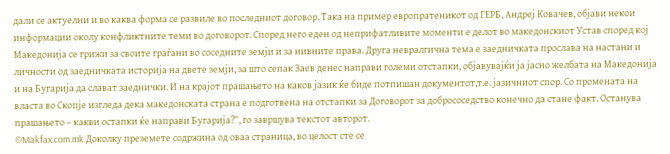дали се актуелни и во каква форма се развиле во последниот договор. Така на пример европратеникот од ГЕРБ, Андреј Ковачев, објави некои информации околу конфликтните теми во договорот. Според него еден од неприфатливите моменти е делот во македонскиот Устав според кој Македонија се грижи за своите граѓани во соседните земји и за нивните права. Друга невралгична тема е заедничката прослава на настани и личности од заедничката историја на двете земји, за што сепак Заев денес направи големи отстапки, објавувајќи ја јасно желбата на Македонија и на Бугарија да слават заеднички. И на крајот прашањето на каков јазик ќе биде потпишан документот,т.е. јазичниот спор. Со промената на власта во Скопје изгледа дека македонската страна е подготвена на отстапки за Договорот за добрососедство конечно да стане факт. Останува прашањето – какви остапки ќе направи Бугарија?“, го завршува текстот авторот.
©Makfax.com.mk Доколку преземете содржина од оваа страница, во целост сте се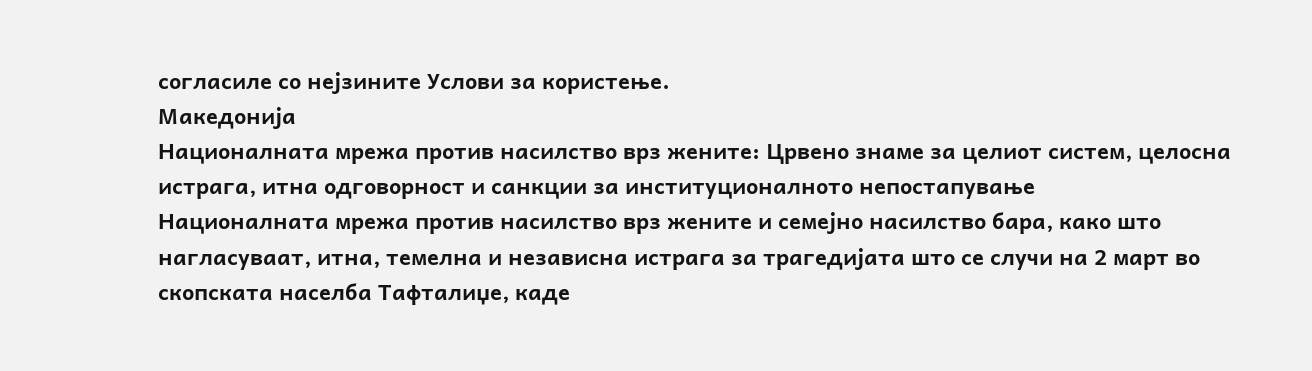согласиле со нејзините Услови за користење.
Македонија
Националната мрежа против насилство врз жените: Црвено знаме за целиот систем, целосна истрага, итна одговорност и санкции за институционалното непостапување
Националната мрежа против насилство врз жените и семејно насилство бара, како што нагласуваат, итна, темелна и независна истрага за трагедијата што се случи на 2 март во скопската населба Тафталиџе, каде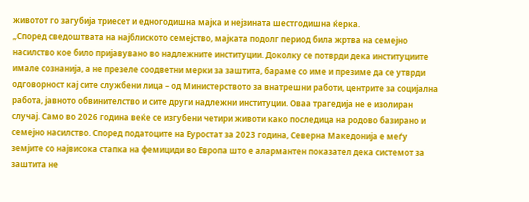животот го загубија триесет и едногодишна мајка и нејзината шестгодишна ќерка.
„Според сведоштвата на најблиското семејство, мајката подолг период била жртва на семејно насилство кое било пријавувано во надлежните институции. Доколку се потврди дека институциите имале сознанија, а не презеле соодветни мерки за заштита, бараме со име и презиме да се утврди одговорност кај сите службени лица – од Министерството за внатрешни работи, центрите за социјална работа, јавното обвинителство и сите други надлежни институции. Оваа трагедија не е изолиран случај. Само во 2026 година веќе се изгубени четири животи како последица на родово базирано и семејно насилство. Според податоците на Еуростат за 2023 година, Северна Македонија е меѓу земјите со највисока стапка на фемициди во Европа што е алармантен показател дека системот за заштита не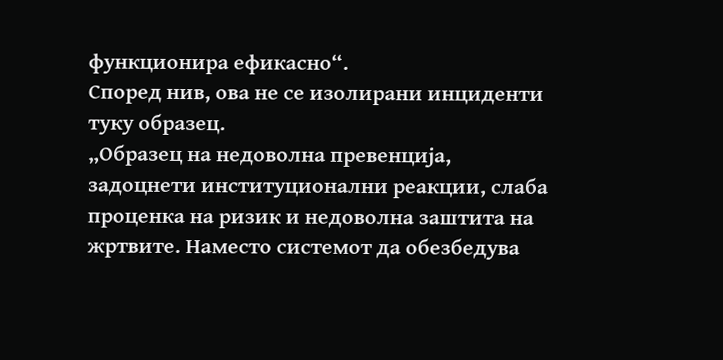функционира ефикасно“.
Според нив, ова не се изолирани инциденти туку образец.
„Образец на недоволна превенција, задоцнети институционални реакции, слаба проценка на ризик и недоволна заштита на жртвите. Наместо системот да обезбедува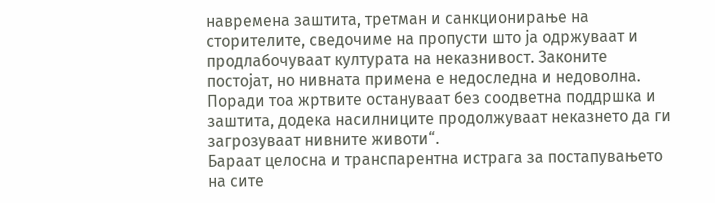навремена заштита, третман и санкционирање на сторителите, сведочиме на пропусти што ја одржуваат и продлабочуваат културата на неказнивост. Законите постојат, но нивната примена е недоследна и недоволна. Поради тоа жртвите остануваат без соодветна поддршка и заштита, додека насилниците продолжуваат неказнето да ги загрозуваат нивните животи“.
Бараат целосна и транспарентна истрага за постапувањето на сите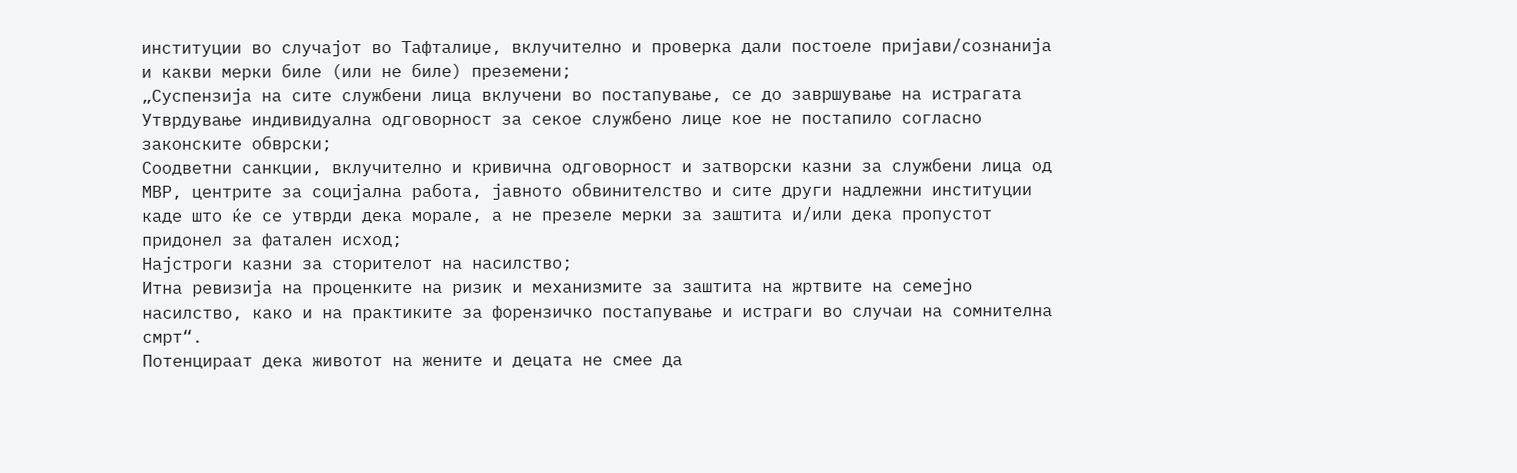институции во случајот во Тафталиџе, вклучително и проверка дали постоеле пријави/сознанија и какви мерки биле (или не биле) преземени;
„Суспензија на сите службени лица вклучени во постапување, се до завршување на истрагата
Утврдување индивидуална одговорност за секое службено лице кое не постапило согласно законските обврски;
Соодветни санкции, вклучително и кривична одговорност и затворски казни за службени лица од МВР, центрите за социјална работа, јавното обвинителство и сите други надлежни институции каде што ќе се утврди дека морале, а не презеле мерки за заштита и/или дека пропустот придонел за фатален исход;
Најстроги казни за сторителот на насилство;
Итна ревизија на проценките на ризик и механизмите за заштита на жртвите на семејно насилство, како и на практиките за форензичко постапување и истраги во случаи на сомнителна смрт“.
Потенцираат дека животот на жените и децата не смее да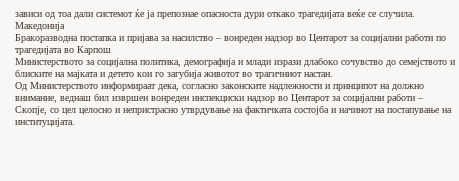зависи од тоа дали системот ќе ја препознае опасноста дури откако трагедијата веќе се случила.
Македонија
Бракоразводна постапка и пријава за насилство – вонреден надзор во Центарот за социјални работи по трагедијата во Карпош
Министерството за социјална политика, демографија и млади изрази длабоко сочувство до семејството и блиските на мајката и детето кои го загубија животот во трагичниот настан.
Од Министерството информираат дека, согласно законските надлежности и принципот на должно внимание, веднаш бил извршен вонреден инспекциски надзор во Центарот за социјални работи – Скопје, со цел целосно и непристрасно утврдување на фактичката состојба и начинот на постапување на институцијата.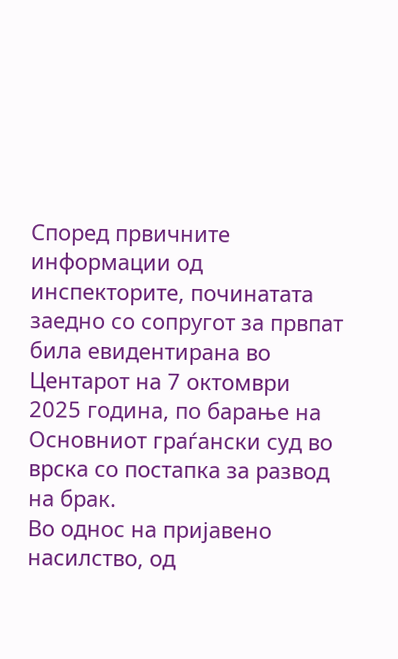Според првичните информации од инспекторите, починатата заедно со сопругот за првпат била евидентирана во Центарот на 7 октомври 2025 година, по барање на Основниот граѓански суд во врска со постапка за развод на брак.
Во однос на пријавено насилство, од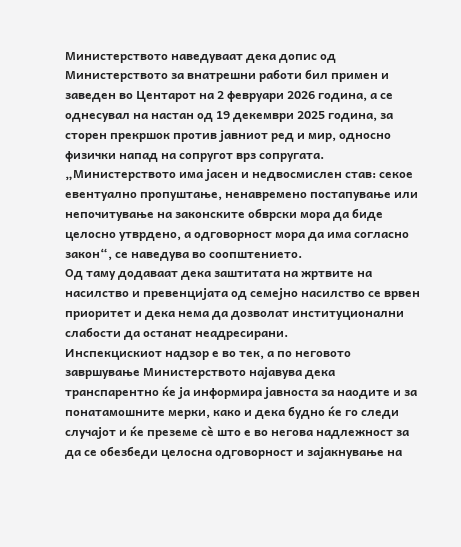Министерството наведуваат дека допис од Министерството за внатрешни работи бил примен и заведен во Центарот на 2 февруари 2026 година, а се однесувал на настан од 19 декември 2025 година, за сторен прекршок против јавниот ред и мир, односно физички напад на сопругот врз сопругата.
„Министерството има јасен и недвосмислен став: секое евентуално пропуштање, ненавремено постапување или непочитување на законските обврски мора да биде целосно утврдено, а одговорност мора да има согласно закон“, се наведува во соопштението.
Од таму додаваат дека заштитата на жртвите на насилство и превенцијата од семејно насилство се врвен приоритет и дека нема да дозволат институционални слабости да останат неадресирани.
Инспекцискиот надзор е во тек, а по неговото завршување Министерството најавува дека транспарентно ќе ја информира јавноста за наодите и за понатамошните мерки, како и дека будно ќе го следи случајот и ќе преземе сè што е во негова надлежност за да се обезбеди целосна одговорност и зајакнување на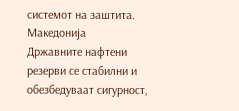системот на заштита.
Македонија
Државните нафтени резерви се стабилни и обезбедуваат сигурност,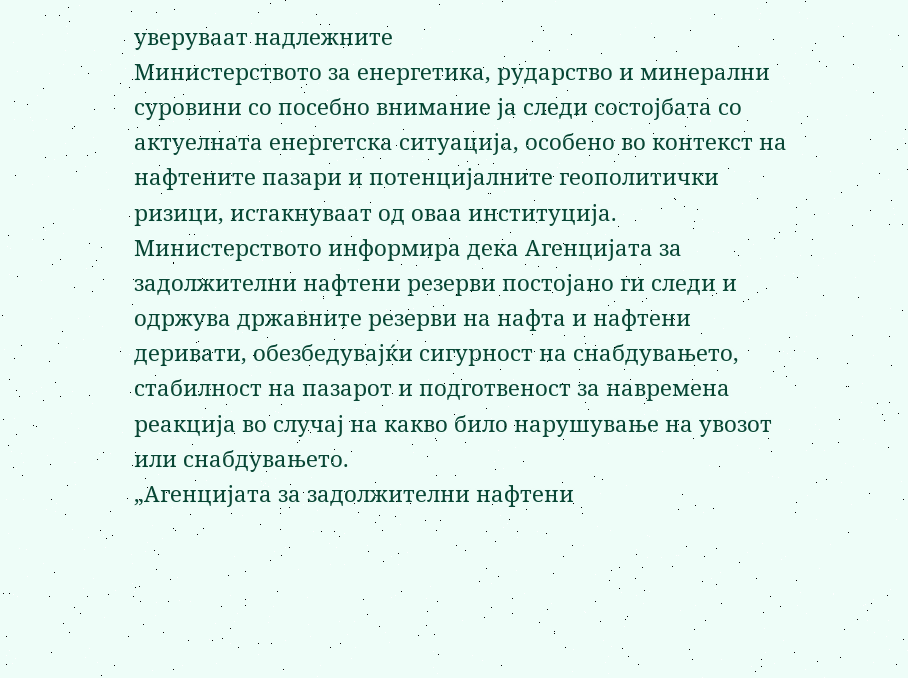уверуваат надлежните
Министерството за енергетика, рударство и минерални суровини со посебно внимание ја следи состојбата со актуелната енергетска ситуација, особено во контекст на нафтените пазари и потенцијалните геополитички ризици, истакнуваат од оваа институција.
Министерството информира дека Агенцијата за задолжителни нафтени резерви постојано ги следи и одржува државните резерви на нафта и нафтени деривати, обезбедувајќи сигурност на снабдувањето, стабилност на пазарот и подготвеност за навремена реакција во случај на какво било нарушување на увозот или снабдувањето.
„Агенцијата за задолжителни нафтени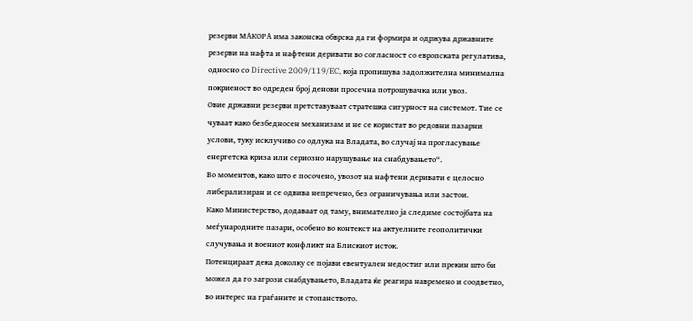резерви МАКОРА има законска обврска да ги формира и одржува државните резерви на нафта и нафтени деривати во согласност со европската регулатива, односно со Directive 2009/119/EC, која пропишува задолжителна минимална покриеност во одреден број денови просечна потрошувачка или увоз.
Овие државни резерви претставуваат стратешка сигурност на системот. Тие се чуваат како безбедносен механизам и не се користат во редовни пазарни услови, туку исклучиво со одлука на Владата, во случај на прогласување енергетска криза или сериозно нарушување на снабдувањето“.
Во моментов, како што е посочено, увозот на нафтени деривати е целосно либерализиран и се одвива непречено, без ограничувања или застои.
Како Министерство, додаваат од таму, внимателно ја следиме состојбата на меѓународните пазари, особено во контекст на актуелните геополитички случувања и воениот конфликт на Блискиот исток.
Потенцираат дека доколку се појави евентуален недостиг или прекин што би можел да го загрози снабдувањето, Владата ќе реагира навремено и соодветно, во интерес на граѓаните и стопанството.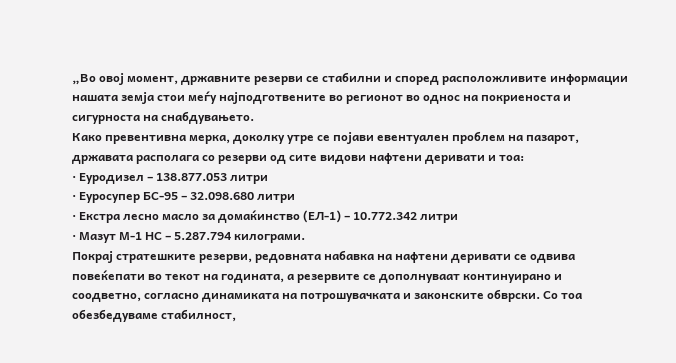„Во овој момент, државните резерви се стабилни и според расположливите информации нашата земја стои меѓу најподготвените во регионот во однос на покриеноста и сигурноста на снабдувањето.
Како превентивна мерка, доколку утре се појави евентуален проблем на пазарот, државата располага со резерви од сите видови нафтени деривати и тоа:
· Еуродизел – 138.877.053 литри
· Еуросупер БС-95 – 32.098.680 литри
· Екстра лесно масло за домаќинство (ЕЛ-1) – 10.772.342 литри
· Мазут М-1 НС – 5.287.794 килограми.
Покрај стратешките резерви, редовната набавка на нафтени деривати се одвива повеќепати во текот на годината, а резервите се дополнуваат континуирано и соодветно, согласно динамиката на потрошувачката и законските обврски. Со тоа обезбедуваме стабилност,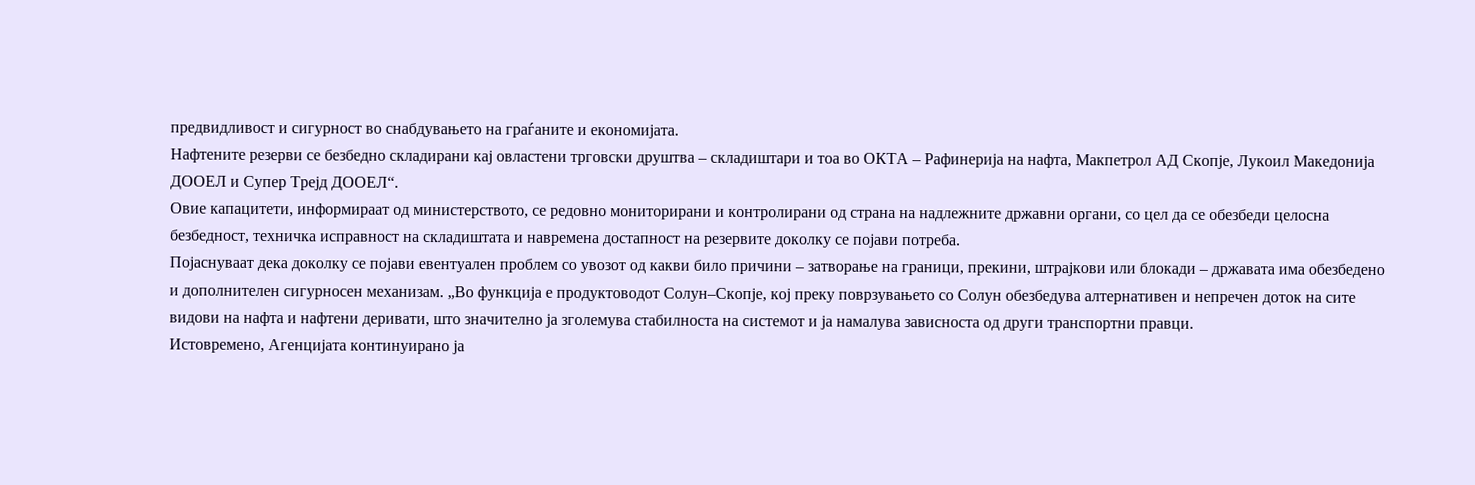предвидливост и сигурност во снабдувањето на граѓаните и економијата.
Нафтените резерви се безбедно складирани кај овластени трговски друштва – складиштари и тоа во ОКТА – Рафинерија на нафта, Макпетрол АД Скопје, Лукоил Македонија ДООЕЛ и Супер Трејд ДООЕЛ“.
Овие капацитети, информираат од министерството, се редовно мониторирани и контролирани од страна на надлежните државни органи, со цел да се обезбеди целосна безбедност, техничка исправност на складиштата и навремена достапност на резервите доколку се појави потреба.
Појаснуваат дека доколку се појави евентуален проблем со увозот од какви било причини – затворање на граници, прекини, штрајкови или блокади – државата има обезбедено и дополнителен сигурносен механизам. „Во функција е продуктоводот Солун–Скопје, кој преку поврзувањето со Солун обезбедува алтернативен и непречен доток на сите видови на нафта и нафтени деривати, што значително ја зголемува стабилноста на системот и ја намалува зависноста од други транспортни правци.
Истовремено, Агенцијата континуирано ја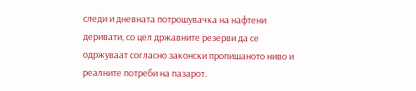следи и дневната потрошувачка на нафтени деривати, со цел државните резерви да се одржуваат согласно законски пропишаното ниво и реалните потреби на пазарот.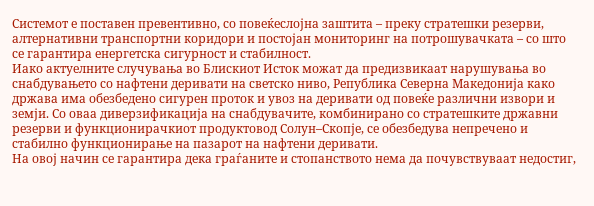Системот е поставен превентивно, со повеќеслојна заштита – преку стратешки резерви, алтернативни транспортни коридори и постојан мониторинг на потрошувачката – со што се гарантира енергетска сигурност и стабилност.
Иако актуелните случувања во Блискиот Исток можат да предизвикаат нарушувања во снабдувањето со нафтени деривати на светско ниво, Република Северна Македонија како држава има обезбедено сигурен проток и увоз на деривати од повеќе различни извори и земји. Со оваа диверзификација на снабдувачите, комбинирано со стратешките државни резерви и функционирачкиот продуктовод Солун–Скопје, се обезбедува непречено и стабилно функционирање на пазарот на нафтени деривати.
На овој начин се гарантира дека граѓаните и стопанството нема да почувствуваат недостиг,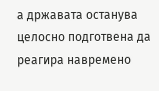а државата останува целосно подготвена да реагира навремено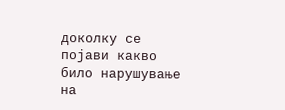доколку се појави какво било нарушување на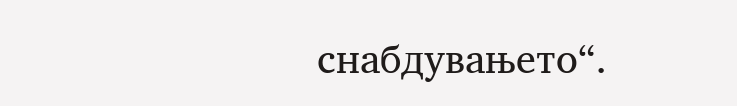снабдувањето“.